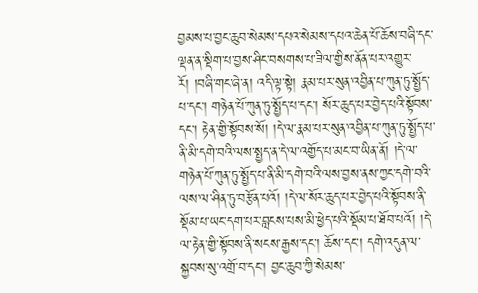བྱམས་པ་བྱང་ཆུབ་སེམས་དཔའ་སེམས་དཔའ་ཆེན་པོ་ཆོས་བཞི་དང་ལྡན་ན་སྡིག་པ་བྱས་ཤིང་བསགས་པ་ཟིལ་གྱིས་ནོན་པར་འགྱུར་རོ། །བཞི་གང་ཞེ་ན། འདི་ལྟ་སྟེ། རྣམ་པར་སུན་འབྱིན་པ་ཀུན་ཏུ་སྤྱོད་པ་དང་། གཉེན་པོ་ཀུན་ཏུ་སྤྱོད་པ་དང་། སོར་ཆུད་པར་བྱེད་པའི་སྟོབས་དང་། རྟེན་གྱི་སྟོབས་སོ། །དེ་ལ་རྣམ་པར་སུན་འབྱིན་པ་ཀུན་ཏུ་སྤྱོད་པ་ནི་མི་དགེ་བའི་ལས་སྤྱད་ན་དེ་ལ་འགྱོད་པ་མང་བ་ཡིན་ནོ། །དེ་ལ་གཉེན་པོ་ཀུན་ཏུ་སྤྱོད་པ་ནི་མི་དགེ་བའི་ལས་བྱས་ནས་ཀྱང་དགེ་བའི་ལས་ལ་ཤིན་ཏུ་བརྩོན་པའོ། །དེ་ལ་སོར་ཆུད་པར་བྱེད་པའི་སྟོབས་ནི་སྡོམ་པ་ཡང་དག་པར་བླངས་པས་མི་ཕྱེད་པའི་སྡོམ་པ་ཐོབ་པའོ། །དེ་ལ་རྟེན་གྱི་སྟོབས་ནི་སངས་རྒྱས་དང་། ཆོས་དང་། དགེ་འདུན་ལ་སྐྱབས་སུ་འགྲོ་བ་དང་། བྱང་ཆུབ་ཀྱི་སེམས་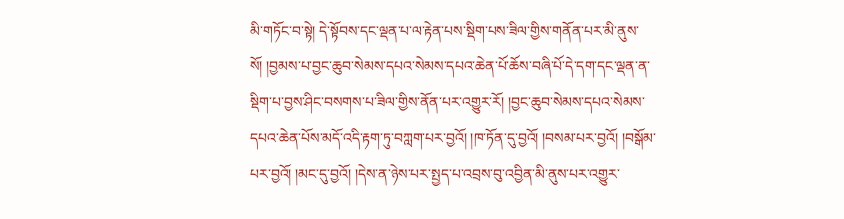མི་གཏོང་བ་སྟེ། དེ་སྟོབས་དང་ལྡན་པ་ལ་རྟེན་པས་སྡིག་པས་ཟིལ་གྱིས་གནོན་པར་མི་ནུས་སོ། །བྱམས་པ་བྱང་ཆུབ་སེམས་དཔའ་སེམས་དཔའ་ཆེན་པོ་ཆོས་བཞི་པོ་དེ་དག་དང་ལྡན་ན་སྡིག་པ་བྱས་ཤིང་བསགས་པ་ཟིལ་གྱིས་ནོན་པར་འགྱུར་རོ། །བྱང་ཆུབ་སེམས་དཔའ་སེམས་དཔའ་ཆེན་པོས་མདོ་འདི་རྟག་ཏུ་བཀླག་པར་བྱའོ། །ཁ་ཏོན་དུ་བྱའོ། །བསམ་པར་བྱའོ། །བསྒོམ་པར་བྱའོ། །མང་དུ་བྱའོ། །དེས་ན་ཉེས་པར་སྤྱད་པ་འབྲས་བུ་འབྱིན་མི་ནུས་པར་འགྱུར་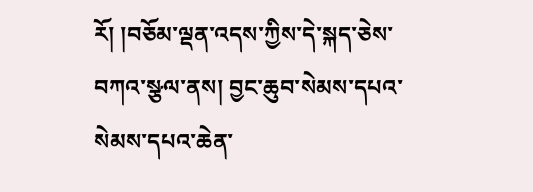རོ། །བཅོམ་ལྡན་འདས་ཀྱིས་དེ་སྐད་ཅེས་བཀའ་སྩལ་ནས། བྱང་ཆུབ་སེམས་དཔའ་སེམས་དཔའ་ཆེན་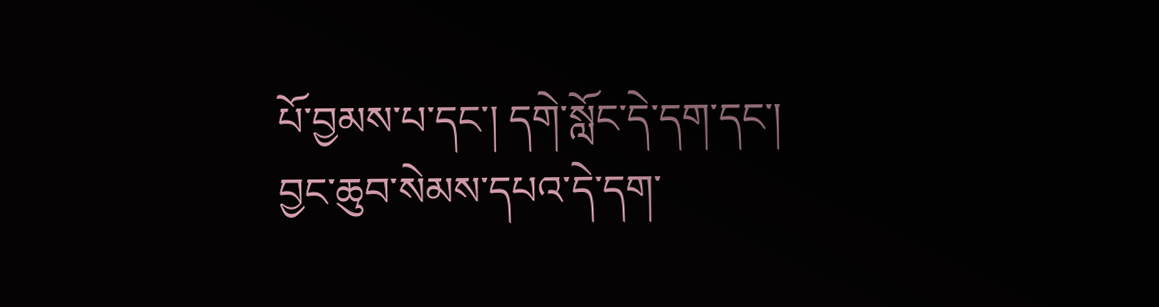པོ་བྱམས་པ་དང་། དགེ་སློང་དེ་དག་དང་། བྱང་ཆུབ་སེམས་དཔའ་དེ་དག་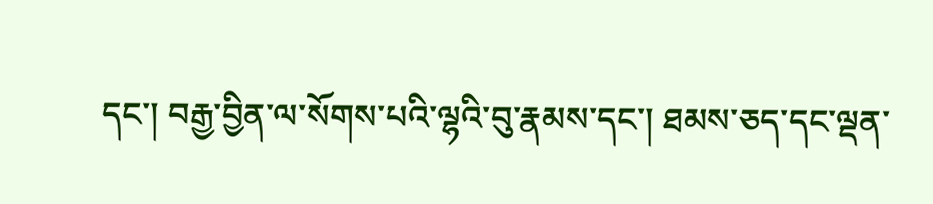དང་། བརྒྱ་བྱིན་ལ་སོགས་པའི་ལྷའི་བུ་རྣམས་དང་། ཐམས་ཅད་དང་ལྡན་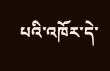པའི་འཁོར་དེ་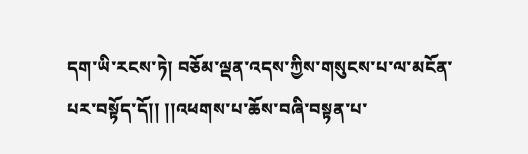དག་ཡི་རངས་ཏེ། བཅོམ་ལྡན་འདས་ཀྱིས་གསུངས་པ་ལ་མངོན་པར་བསྟོད་དོ།། །།འཕགས་པ་ཆོས་བཞི་བསྟན་པ་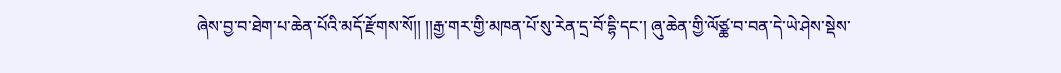ཞེས་བྱ་བ་ཐེག་པ་ཆེན་པོའི་མདོ་རྫོགས་སོ།། །།རྒྱ་གར་གྱི་མཁན་པོ་སུ་རེན་དྲ་བོ་དྷི་དང་། ཞུ་ཆེན་གྱི་ལོཙྪ་བ་བན་དེ་ཡེ་ཤེས་སྡེས་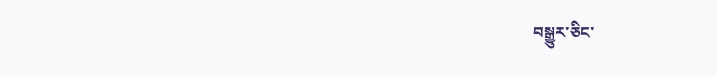བསྒྱུར་ཅིང་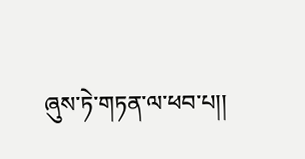ཞུས་ཏེ་གཏན་ལ་ཕབ་པ།།